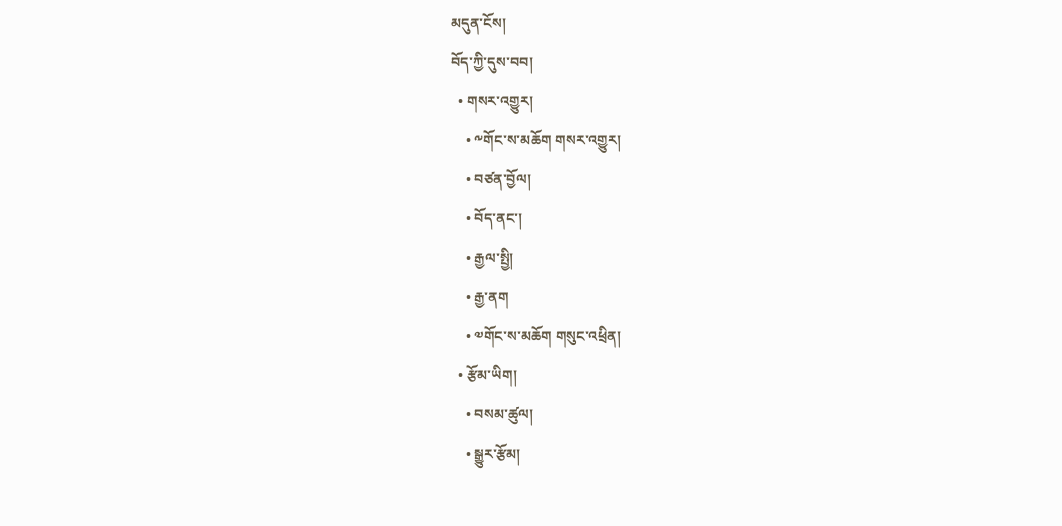མདུན་ངོས།
བོད་ཀྱི་དུས་བབ།
  • གསར་འགྱུར།
    • ༸གོང་ས་མཆོག གསར་འགྱུར།
    • བཙན་བྱོལ།
    • བོད་ནང་།
    • རྒྱལ་སྤྱི།
    • རྒྱ་ནག
    • ༧གོང་ས་མཆོག གསུང་འཕྲིན།
  • རྩོམ་ཡིག།
    • བསམ་ཚུལ།
    • སྒྱུར་རྩོམ།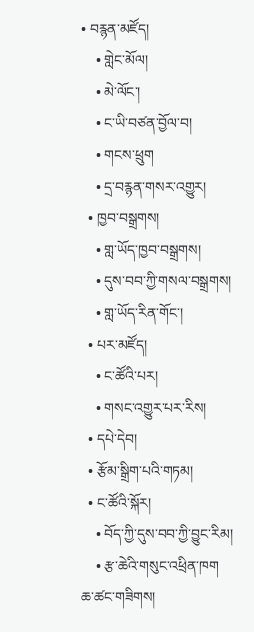• བརྙན་མཛོད།
    • གླེང་མོལ།
    • མེ་ལོང་།
    • ང་ཡི་བཙན་བྱོལ་བ།
    • གངས་ཕྲུག
    • དྲ་བརྙན་གསར་འགྱུར།
  • ཁྱབ་བསྒྲགས།
    • གླ་ཡོད་ཁྱབ་བསྒྲགས།
    • དུས་བབ་ཀྱི་གསལ་བསྒྲགས།
    • གླ་ཡོད་རིན་གོང་།
  • པར་མཛོད།
    • ང་ཚོའི་པར།
    • གསང་འགྱུར་པར་རིས།
  • དཔེ་དེབ།
  • རྩོམ་སྒྲིག་པའི་གཏམ།
  • ང་ཚོའི་སྐོར།
    • བོད་ཀྱི་དུས་བབ་ཀྱི་བྱུང་རིམ།
    • རྩ་ཆེའི་གསུང་འཕྲིན་ཁག
ཆ་ཚང་གཟིགས།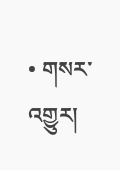• གསར་འགྱུར།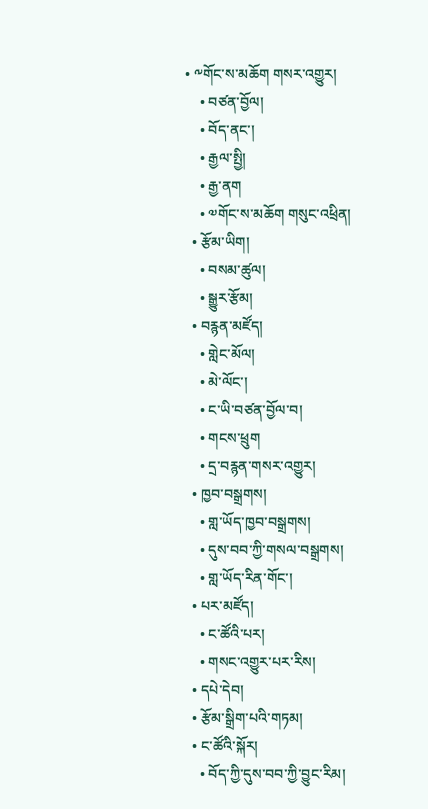• ༸གོང་ས་མཆོག གསར་འགྱུར།
    • བཙན་བྱོལ།
    • བོད་ནང་།
    • རྒྱལ་སྤྱི།
    • རྒྱ་ནག
    • ༧གོང་ས་མཆོག གསུང་འཕྲིན།
  • རྩོམ་ཡིག།
    • བསམ་ཚུལ།
    • སྒྱུར་རྩོམ།
  • བརྙན་མཛོད།
    • གླེང་མོལ།
    • མེ་ལོང་།
    • ང་ཡི་བཙན་བྱོལ་བ།
    • གངས་ཕྲུག
    • དྲ་བརྙན་གསར་འགྱུར།
  • ཁྱབ་བསྒྲགས།
    • གླ་ཡོད་ཁྱབ་བསྒྲགས།
    • དུས་བབ་ཀྱི་གསལ་བསྒྲགས།
    • གླ་ཡོད་རིན་གོང་།
  • པར་མཛོད།
    • ང་ཚོའི་པར།
    • གསང་འགྱུར་པར་རིས།
  • དཔེ་དེབ།
  • རྩོམ་སྒྲིག་པའི་གཏམ།
  • ང་ཚོའི་སྐོར།
    • བོད་ཀྱི་དུས་བབ་ཀྱི་བྱུང་རིམ།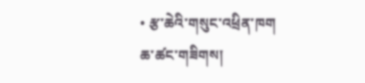• རྩ་ཆེའི་གསུང་འཕྲིན་ཁག
ཆ་ཚང་གཟིགས།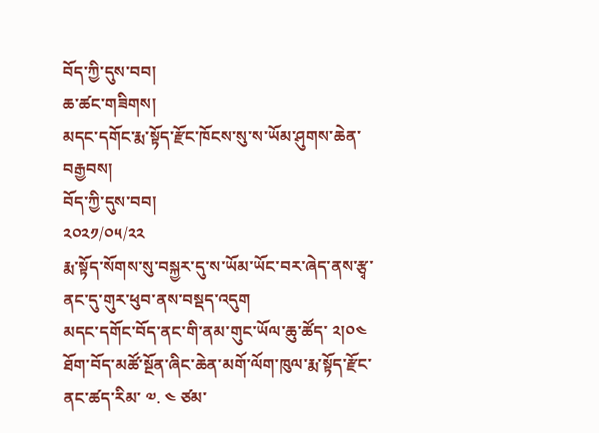བོད་ཀྱི་དུས་བབ།
ཆ་ཚང་གཟིགས།
མདང་དགོང་རྨ་སྟོད་རྫོང་ཁོངས་སུ་ས་ཡོམ་ཤུགས་ཆེན་བརྒྱབས།
བོད་ཀྱི་དུས་བབ།
༢༠༢༡/༠༥/༢༢
རྨ་སྟོད་སོགས་སུ་བསྐྱར་དུ་ས་ཡོམ་ཡོང་བར་ཞེད་ནས་རྩྭ་ནང་དུ་གུར་ཕུབ་ནས་བསྡད་འདུག
མདང་དགོང་བོད་ནང་གི་ནམ་གུང་ཡོལ་ཆུ་ཚོད་ ༢།༠༤ ཐོག་བོད་མཚོ་སྔོན་ཞིང་ཆེན་མགོ་ལོག་ཁུལ་རྨ་སྟོད་རྫོང་ནང་ཚད་རིམ་ ༧. ༤ ཙམ་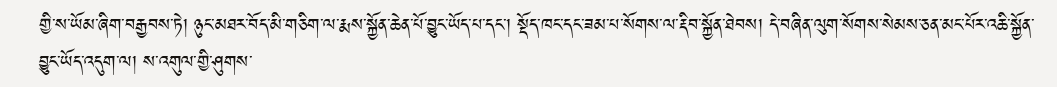གྱི་ས་ཡོམ་ཞིག་བརྒྱབས་ཏེ། ཉུང་མཐར་བོད་མི་གཅིག་ལ་རྨས་སྐྱོན་ཆེན་པོ་བྱུང་ཡོད་པ་དང་། སྡོད་ཁང་དང་ཟམ་པ་སོགས་ལ་རྡིབ་སྐྱོན་ཐེབས། དེ་བཞིན་ལུག་སོགས་སེམས་ཅན་མང་པོར་འཆི་སྐྱོན་བྱུང་ཡོད་འདུག་ལ། ས་འགུལ་གྱི་ཤུགས་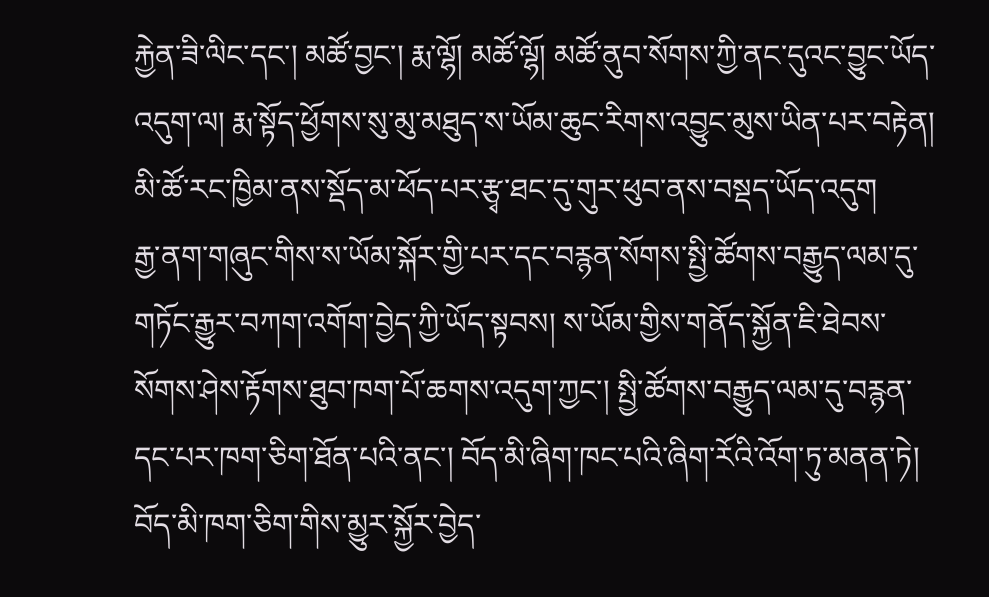རྐྱེན་ཟི་ལིང་དང་། མཚོ་བྱང་། རྨ་ལྷོ། མཚོ་ལྷོ། མཚོ་ནུབ་སོགས་ཀྱི་ནང་དུའང་བྱུང་ཡོད་འདུག་ལ། རྨ་སྟོད་ཕྱོགས་སུ་མུ་མཐུད་ས་ཡོམ་ཆུང་རིགས་འབྱུང་མུས་ཡིན་པར་བརྟེན། མི་ཚོ་རང་ཁྱིམ་ནས་སྡོད་མ་ཕོད་པར་རྩྭ་ཐང་དུ་གུར་ཕུབ་ནས་བསྡད་ཡོད་འདུག
རྒྱ་ནག་གཞུང་གིས་ས་ཡོམ་སྐོར་གྱི་པར་དང་བརྙན་སོགས་སྤྱི་ཚོགས་བརྒྱུད་ལམ་དུ་གཏོང་རྒྱུར་བཀག་འགོག་བྱེད་ཀྱི་ཡོད་སྟབས། ས་ཡོམ་གྱིས་གནོད་སྐྱོན་ཇི་ཐེབས་སོགས་ཤེས་རྟོགས་ཐུབ་ཁག་པོ་ཆགས་འདུག་ཀྱང་། སྤྱི་ཚོགས་བརྒྱུད་ལམ་དུ་བརྙན་དང་པར་ཁག་ཅིག་ཐོན་པའི་ནང་། བོད་མི་ཞིག་ཁང་པའི་ཞིག་རོའི་འོག་ཏུ་མནན་ཏེ། བོད་མི་ཁག་ཅིག་གིས་མྱུར་སྐྱོར་བྱེད་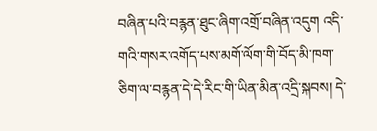བཞིན་པའི་བརྙན་ཐུང་ཞིག་འགྲོ་བཞིན་འདུག འདི་གའི་གསར་འགོད་པས་མགོ་ལོག་གི་བོད་མི་ཁག་ཅིག་ལ་བརྙན་དེ་དེ་རིང་གི་ཡིན་མིན་འདྲི་སྐབས། དེ་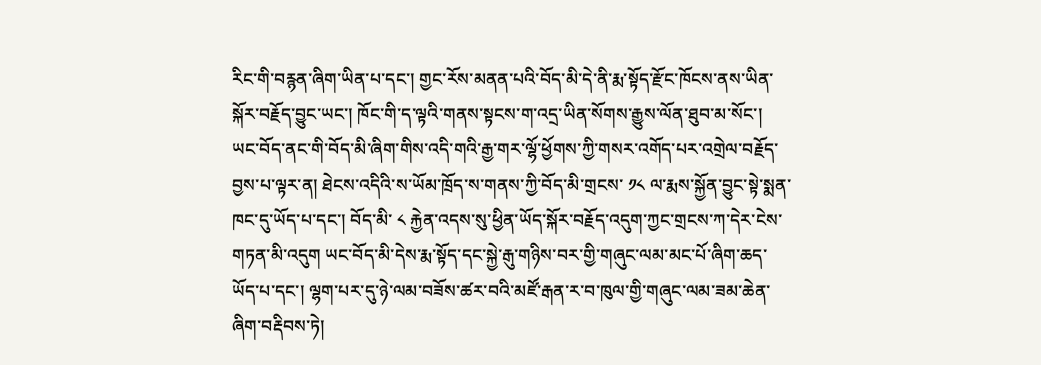རིང་གི་བརྙན་ཞིག་ཡིན་པ་དང་། གྱང་རོས་མནན་པའི་བོད་མི་དེ་ནི་རྨ་སྟོད་རྫོང་ཁོངས་ནས་ཡིན་སྐོར་བརྗོད་བྱུང་ཡང་། ཁོང་གི་ད་ལྟའི་གནས་སྟངས་ག་འདྲ་ཡིན་སོགས་རྒྱུས་ལོན་ཐུབ་མ་སོང་།
ཡང་བོད་ནང་གི་བོད་མི་ཞིག་གིས་འདི་གའི་རྒྱ་གར་ལྷོ་ཕྱོགས་ཀྱི་གསར་འགོད་པར་འགྲེལ་བརྗོད་བྱས་པ་ལྟར་ན། ཐེངས་འདིའི་ས་ཡོམ་ཁྲོད་ས་གནས་ཀྱི་བོད་མི་གྲངས་ ༡༨ ལ་རྨས་སྐྱོན་བྱུང་སྟེ་སྨན་ཁང་དུ་ཡོད་པ་དང་། བོད་མི་ ༨ རྐྱེན་འདས་སུ་ཕྱིན་ཡོད་སྐོར་བརྗོད་འདུག་ཀྱང་གྲངས་ཀ་དེར་ངེས་གཏན་མི་འདུག ཡང་བོད་མི་དེས་རྨ་སྟོད་དང་སྐྱེ་རྒུ་གཉིས་བར་གྱི་གཞུང་ལམ་མང་པོ་ཞིག་ཆད་ཡོད་པ་དང་། ལྷག་པར་དུ་ཉེ་ལམ་བཟོས་ཚར་བའི་མཛོ་རྒན་ར་བ་ཁུལ་གྱི་གཞུང་ལམ་ཟམ་ཆེན་ཞིག་བརྡིབས་ཏེ།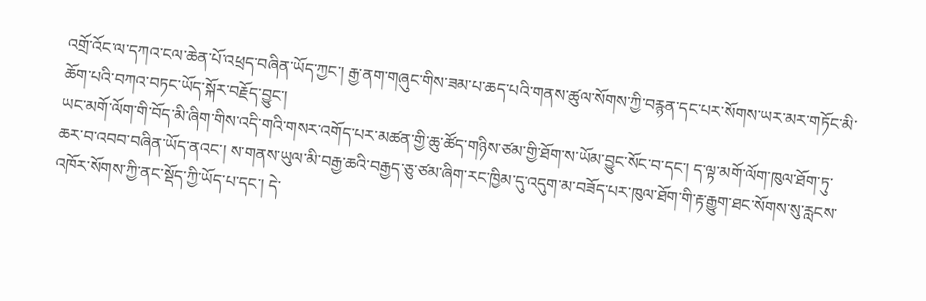འགྲོ་འོང་ལ་དཀའ་ངལ་ཆེན་པོ་འཕྲད་བཞིན་ཡོད་ཀྱང་། རྒྱ་ནག་གཞུང་གིས་ཟམ་པ་ཆད་པའི་གནས་ཚུལ་སོགས་ཀྱི་བརྙན་དང་པར་སོགས་ཡར་མར་གཏོང་མི་ཆོག་པའི་བཀའ་བཏང་ཡོད་སྐོར་བརྗོད་བྱུང་།
ཡང་མགོ་ལོག་གི་བོད་མི་ཞིག་གིས་འདི་གའི་གསར་འགོད་པར་མཚན་གྱི་ཆུ་ཚོད་གཉིས་ཙམ་གྱི་ཐོག་ས་ཡོམ་བྱུང་སོང་བ་དང་། ད་ལྟ་མགོ་ལོག་ཁུལ་ཐོག་ཏུ་ཆར་བ་འབབ་བཞིན་ཡོད་ནའང་། ས་གནས་ཡུལ་མི་བརྒྱ་ཆའི་བརྒྱད་ཅུ་ཙམ་ཞིག་རང་ཁྱིམ་དུ་འདུག་མ་བཟོད་པར་ཁུལ་ཐོག་གི་རྟ་རྒྱུག་ཐང་སོགས་སུ་རླངས་འཁོར་སོགས་ཀྱི་ནང་སྡོད་ཀྱི་ཡོད་པ་དང་། དེ་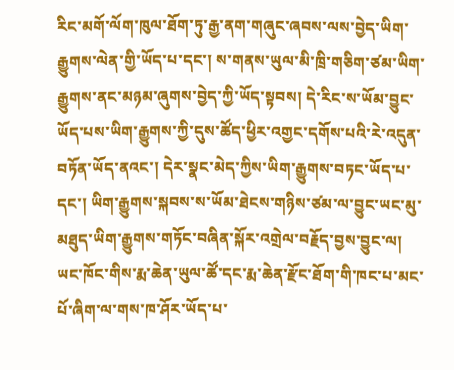རིང་མགོ་ལོག་ཁུལ་ཐོག་ཏུ་རྒྱ་ནག་གཞུང་ཞབས་ལས་བྱེད་ཡིག་རྒྱུགས་ལེན་གྱི་ཡོད་པ་དང་། ས་གནས་ཡུལ་མི་ཁྲི་གཅིག་ཙམ་ཡིག་རྒྱུགས་ནང་མཉམ་ཞུགས་བྱེད་ཀྱི་ཡོད་སྟབས། དེ་རིང་ས་ཡོམ་བྱུང་ཡོད་པས་ཡིག་རྒྱུགས་ཀྱི་དུས་ཚོད་ཕྱིར་འགྱང་དགོས་པའི་རེ་འདུན་བཏོན་ཡོད་ནའང་། དེར་སྣང་མེད་ཀྱིས་ཡིག་རྒྱུགས་བཏང་ཡོད་པ་དང་། ཡིག་རྒྱུགས་སྐབས་ས་ཡོམ་ཐེངས་གཉིས་ཙམ་ལ་བྱུང་ཡང་མུ་མཐུད་ཡིག་རྒྱུགས་གཏོང་བཞིན་སྐོར་འགྲེལ་བརྗོད་བྱས་བྱུང་ལ། ཡང་ཁོང་གིས་རྨ་ཆེན་ཡུལ་ཚོ་དང་རྨ་ཆེན་རྫོང་ཐོག་གི་ཁང་པ་མང་པོ་ཞིག་ལ་གས་ཁ་ཤོར་ཡོད་པ་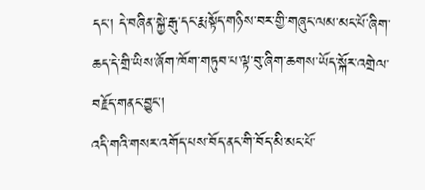དང་། དེ་བཞིན་སྐྱེ་རྒུ་དང་རྨ་སྟོད་གཉིས་བར་གྱི་གཞུང་ལམ་མང་པོ་ཞིག་ཆད་དེ་གྲི་ཡིས་ཞོག་ཁོག་གཏུབ་པ་ལྟ་བུ་ཞིག་ཆགས་ཡོད་སྐོར་འགྲེལ་བརྗོད་གནང་བྱུང་།
འདི་གའི་གསར་འགོད་པས་བོད་ནང་གི་བོད་མི་མང་པོ་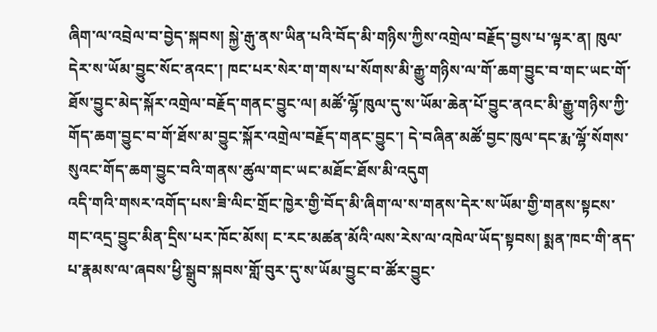ཞིག་ལ་འབྲེལ་བ་བྱེད་སྐབས། སྐྱེ་རྒུ་ནས་ཡིན་པའི་བོད་མི་གཉིས་ཀྱིས་འགྲེལ་བརྗོད་བྱས་པ་ལྟར་ན། ཁུལ་དེར་ས་ཡོམ་བྱུང་སོང་ནའང་། ཁང་པར་སེར་ག་གས་པ་སོགས་མི་རྒྱུ་གཉིས་ལ་གོ་ཆག་བྱུང་བ་གང་ཡང་གོ་ཐོས་བྱུང་མེད་སྐོར་འགྲེལ་བརྗོད་གནང་བྱུང་ལ། མཚོ་ལྷོ་ཁུལ་དུ་ས་ཡོམ་ཆེན་པོ་བྱུང་ནའང་མི་རྒྱུ་གཉིས་ཀྱི་གོད་ཆག་བྱུང་བ་གོ་ཐོས་མ་བྱུང་སྐོར་འགྲེལ་བརྗོད་གནང་བྱུང་། དེ་བཞིན་མཚོ་བྱང་ཁུལ་དང་རྨ་ལྷོ་སོགས་སུའང་གོད་ཆག་བྱུང་བའི་གནས་ཚུལ་གང་ཡང་མཐོང་ཐོས་མི་འདུག
འདི་གའི་གསར་འགོད་པས་ཟི་ལིང་གྲོང་ཁྱེར་གྱི་བོད་མི་ཞིག་ལ་ས་གནས་དེར་ས་ཡོམ་གྱི་གནས་སྟངས་གང་འདྲ་བྱུང་མིན་དྲིས་པར་ཁོང་མོས། ང་རང་མཚན་མོའི་ལས་རེས་ལ་འཁེལ་ཡོད་སྟབས། སྨན་ཁང་གི་ནད་པ་རྣམས་ལ་ཞབས་ཕྱི་སྒྲུབ་སྐབས་གློ་བུར་དུ་ས་ཡོམ་བྱུང་བ་ཚོར་བྱུང་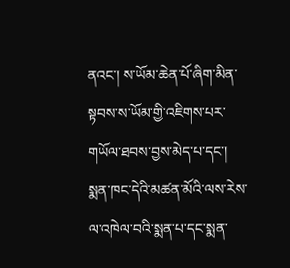ནའང་། ས་ཡོམ་ཆེན་པོ་ཞིག་མིན་སྟབས་ས་ཡོམ་གྱི་འཇིགས་པར་གཡོལ་ཐབས་བྱས་མེད་པ་དང་། སྨན་ཁང་དེའི་མཚན་མོའི་ལས་རེས་ལ་འཁེལ་བའི་སྨན་པ་དང་སྨན་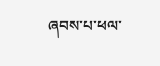ཞབས་པ་ཕལ་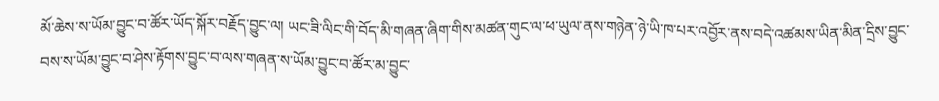མོ་ཆེས་ས་ཡོམ་བྱུང་བ་ཚོར་ཡོད་སྐོར་བརྗོད་བྱུང་ལ། ཡང་ཟི་ལིང་གི་བོད་མི་གཞན་ཞིག་གིས་མཚན་གུང་ལ་ཕ་ཡུལ་ནས་གཉེན་ཉེ་ཡི་ཁ་པར་འབྱོར་ནས་བདེ་འཚམས་ཡིན་མིན་དྲིས་བྱུང་བས་ས་ཡོམ་བྱུང་བ་ཤེས་རྟོགས་བྱུང་བ་ལས་གཞན་ས་ཡོམ་བྱུང་བ་ཚོར་མ་བྱུང་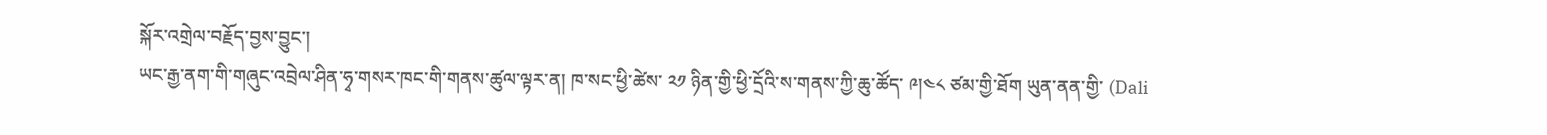སྐོར་འགྲེལ་བརྗོད་བྱས་བྱུང་།
ཡང་རྒྱ་ནག་གི་གཞུང་འབྲེལ་ཤིན་ཧྭ་གསར་ཁང་གི་གནས་ཚུལ་ལྟར་ན། ཁ་སང་ཕྱི་ཚེས་ ༢༡ ཉིན་གྱི་ཕྱི་དྲོའི་ས་གནས་ཀྱི་ཆུ་ཚོད་ ༩།༤༨ ཙམ་གྱི་ཐོག ཡུན་ནན་གྱི་ (Dali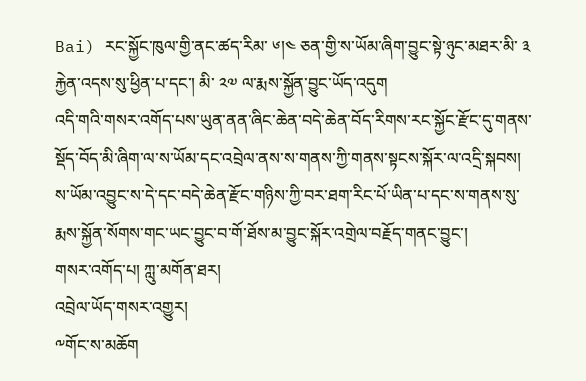Bai) རང་སྐྱོང་ཁུལ་གྱི་ནང་ཚད་རིམ་ ༦།༤ ཅན་གྱི་ས་ཡོམ་ཞིག་བྱུང་སྟེ་ཉུང་མཐར་མི་ ༣ རྐྱེན་འདས་སུ་ཕྱིན་པ་དང་། མི་ ༢༧ ལ་རྨས་སྐྱོན་བྱུང་ཡོད་འདུག
འདི་གའི་གསར་འགོད་པས་ཡུན་ནན་ཞིང་ཆེན་བདེ་ཆེན་བོད་རིགས་རང་སྐྱོང་རྫོང་དུ་གནས་སྡོད་བོད་མི་ཞིག་ལ་ས་ཡོམ་དང་འབྲེལ་ནས་ས་གནས་ཀྱི་གནས་སྟངས་སྐོར་ལ་འདྲི་སྐབས། ས་ཡོམ་འབྱུང་ས་དེ་དང་བདེ་ཆེན་རྫོང་གཉིས་ཀྱི་བར་ཐག་རིང་པོ་ཡིན་པ་དང་ས་གནས་སུ་རྨས་སྐྱོན་སོགས་གང་ཡང་བྱུང་བ་གོ་ཐོས་མ་བྱུང་སྐོར་འགྲེལ་བརྗོད་གནང་བྱུང་།
གསར་འགོད་པ། ཀླུ་མགོན་ཐར།
འབྲེལ་ཡོད་གསར་འགྱུར།
༸གོང་ས་མཆོག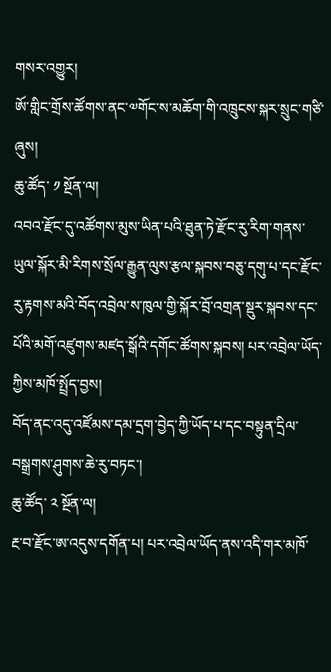གསར་འགྱུར།
ཨོ་གླིང་གྲོས་ཚོགས་ནང་༧གོང་ས་མཆོག་གི་འཁྲུངས་སྐར་སྲུང་གཙི་ཞུས།
ཆུ་ཚོད་ ༡ སྔོན་ལ།
འབའ་རྫོང་དུ་འཚོགས་མུས་ཡིན་པའི་ཐུན་ཏེ་རྫོང་རུ་རིག་གནས་ཡུལ་སྐོར་མི་རིགས་སྲོལ་རྒྱུན་ལུས་རྩལ་སྐབས་བཅུ་དགུ་པ་དང་རྫོང་རུ་རྟགས་མའི་བོད་འབྲེལ་ས་ཁུལ་གྱི་སྐོར་བྲོ་འགྲན་སྡུར་སྐབས་དང་པོའི་མགོ་འཛུགས་མཛད་སྒོའི་དགོང་ཚོགས་སྐབས། པར་འབྲེལ་ཡོད་ཀྱིས་མཁོ་སྤྲོད་བྱས།
བོད་ནང་འདུ་འཛོམས་དམ་དྲག་བྱེད་ཀྱི་ཡོད་པ་དང་བསྟུན་དྲིལ་བསྒྲགས་ཤུགས་ཆེ་རུ་བཏང་།
ཆུ་ཚོད་ ༢ སྔོན་ལ།
རྔ་བ་རྫོང་ཨ་འདུས་དགོན་པ། པར་འབྲེལ་ཡོད་ནས་འདི་གར་མཁོ་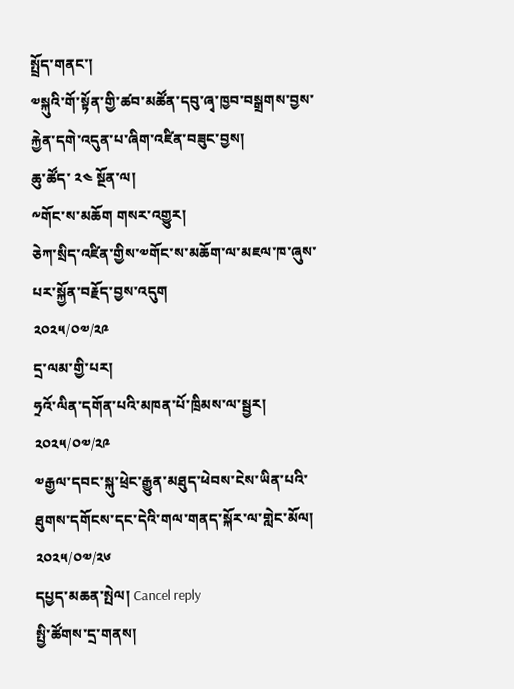སྤྲོད་གནང་།
༧སྐུའི་གོ་སྟོན་གྱི་ཚབ་མཚོན་དབུ་ཞྭ་ཁྱབ་བསྒྲགས་བྱས་རྐྱེན་དགེ་འདུན་པ་ཞིག་འཛིན་བཟུང་བྱས།
ཆུ་ཚོད་ ༢༤ སྔོན་ལ།
༸གོང་ས་མཆོག གསར་འགྱུར།
ཅེཀ་སྲིད་འཛིན་གྱིས་༧གོང་ས་མཆོག་ལ་མཇལ་ཁ་ཞུས་པར་སྐྱོན་བརྗོད་བྱས་འདུག
༢༠༢༥/༠༧/༢༩
དྲ་ལམ་གྱི་པར།
ཧྲའོ་ལིན་དགོན་པའི་མཁན་པོ་ཁྲིམས་ལ་སྦྱར།
༢༠༢༥/༠༧/༢༩
༧རྒྱལ་དབང་སྐུ་ཕྲེང་རྒྱུན་མཐུད་ཕེབས་ངེས་ཡིན་པའི་ཐུགས་དགོངས་དང་དེའི་གལ་གནད་སྐོར་ལ་གླེང་མོལ།
༢༠༢༥/༠༧/༢༦
དཔྱད་མཆན་སྤེལ། Cancel reply
སྤྱི་ཚོགས་དྲ་གནས།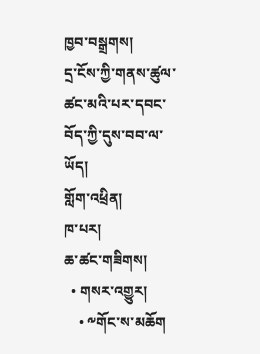ཁྱབ་བསྒྲགས།
དྲ་ངོས་ཀྱི་གནས་ཚུལ་ཚང་མའི་པར་དབང་བོད་ཀྱི་དུས་བབ་ལ་ཡོད།
གློག་འཕྲིན།
ཁ་པར།
ཆ་ཚང་གཟིགས།
  • གསར་འགྱུར།
    • ༸གོང་ས་མཆོག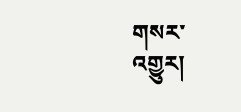གསར་འགྱུར།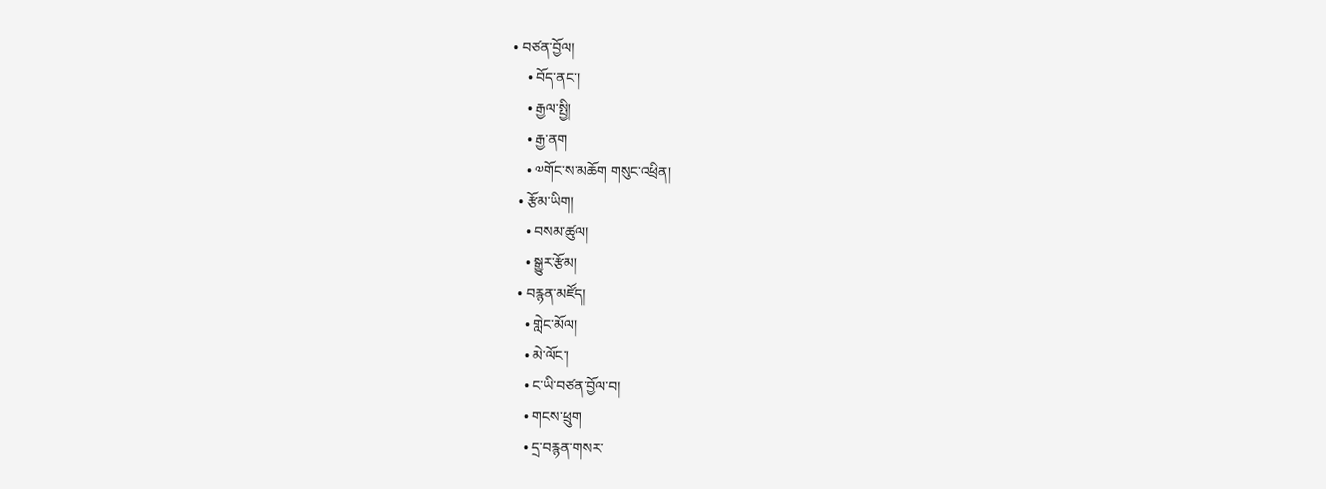• བཙན་བྱོལ།
    • བོད་ནང་།
    • རྒྱལ་སྤྱི།
    • རྒྱ་ནག
    • ༧གོང་ས་མཆོག གསུང་འཕྲིན།
  • རྩོམ་ཡིག།
    • བསམ་ཚུལ།
    • སྒྱུར་རྩོམ།
  • བརྙན་མཛོད།
    • གླེང་མོལ།
    • མེ་ལོང་།
    • ང་ཡི་བཙན་བྱོལ་བ།
    • གངས་ཕྲུག
    • དྲ་བརྙན་གསར་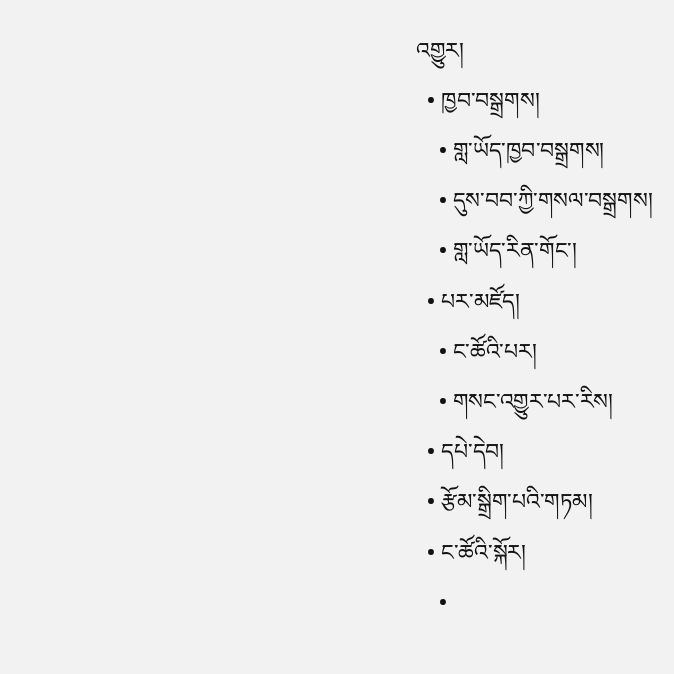འགྱུར།
  • ཁྱབ་བསྒྲགས།
    • གླ་ཡོད་ཁྱབ་བསྒྲགས།
    • དུས་བབ་ཀྱི་གསལ་བསྒྲགས།
    • གླ་ཡོད་རིན་གོང་།
  • པར་མཛོད།
    • ང་ཚོའི་པར།
    • གསང་འགྱུར་པར་རིས།
  • དཔེ་དེབ།
  • རྩོམ་སྒྲིག་པའི་གཏམ།
  • ང་ཚོའི་སྐོར།
    •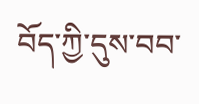བོད་ཀྱི་དུས་བབ་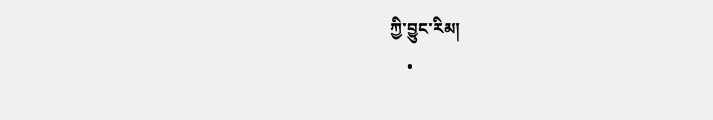ཀྱི་བྱུང་རིམ།
    •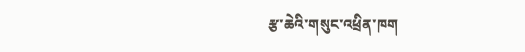རྩ་ཆེའི་གསུང་འཕྲིན་ཁག